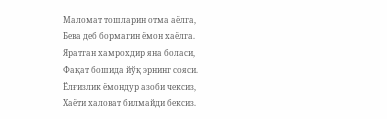Маломат тошларин отма аёлга,
Бева деб бормагин ёмон хаёлга.
Яратган хамрохдир яна боласи,
Фақат бошида йўқ эрнинг сояси.
Ёлғизлик ёмондур азоби чексиз,
Хаёти халоват билмайди бексиз.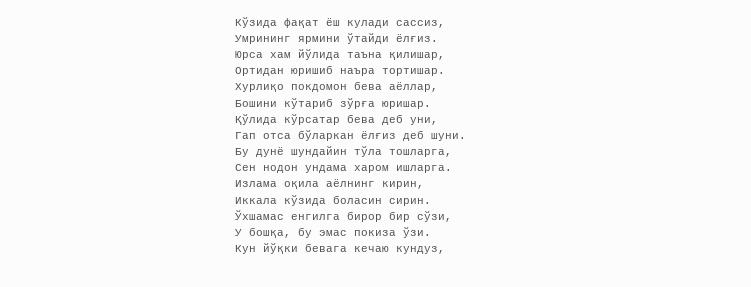Кўзида фақат ёш кулади сассиз,
Умрининг ярмини ўтайди ёлғиз.
Юрса хам йўлида таъна қилишар,
Ортидан юришиб наъра тортишар.
Хурлиқо покдомон бева аёллар,
Бошини кўтариб зўрға юришар.
Қўлида кўрсатар бева деб уни,
Гап отса бўларкан ёлғиз деб шуни.
Бу дунё шундайин тўла тошларга,
Сен нодон ундама харом ишларга.
Излама оқила аёлнинг кирин,
Иккала кўзида боласин сирин.
Ўхшамас енгилга бирор бир сўзи,
У бошқа, бу эмас покиза ўзи.
Кун йўқки бевага кечаю кундуз,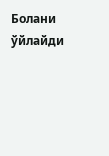Болани ўйлайди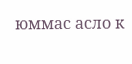юммас асло к